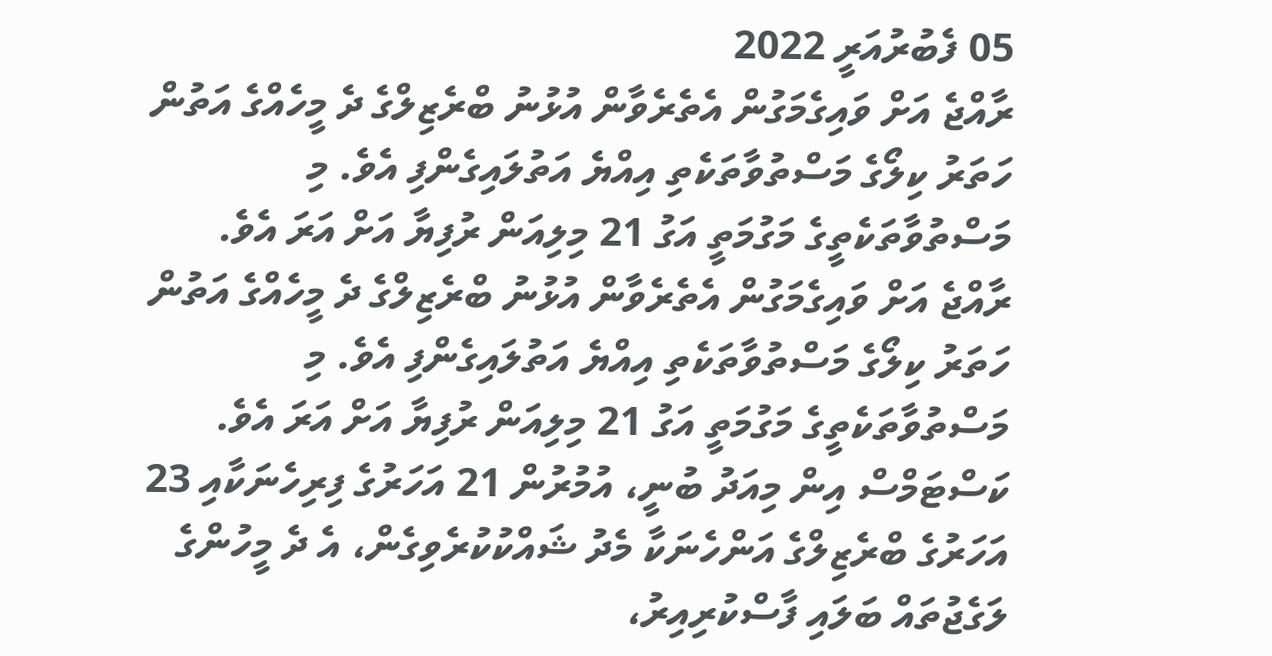05 ފެބުރުއަރީ 2022
ރާއްޖެ އަށް ވައިގެމަގުން އެތެރެވާން އުޅުނު ބްރެޒިލްގެ ދެ މީހެއްގެ އަތުން ހަތަރު ކިލޯގެ މަސްތުވާތަކެތި އިއްޔެ އަތުލައިގެންފި އެވެ. މި މަސްތުވާތަކެތީގެ މަގުމަތީ އަގު 21 މިލިއަން ރުފިޔާ އަށް އަރަ އެވެ.
ރާއްޖެ އަށް ވައިގެމަގުން އެތެރެވާން އުޅުނު ބްރެޒިލްގެ ދެ މީހެއްގެ އަތުން ހަތަރު ކިލޯގެ މަސްތުވާތަކެތި އިއްޔެ އަތުލައިގެންފި އެވެ. މި މަސްތުވާތަކެތީގެ މަގުމަތީ އަގު 21 މިލިއަން ރުފިޔާ އަށް އަރަ އެވެ.
ކަސްޓަމްސް އިން މިއަދު ބުނީ، އުމުރުން 21 އަހަރުގެ ފިރިހެނަކާއި 23 އަހަރުގެ ބްރެޒިލްގެ އަންހެނަކާ މެދު ޝައްކުކުރެވިގެން، އެ ދެ މީހުންގެ ލަގެޖުތައް ބަލައި ފާސްކުރިއިރު،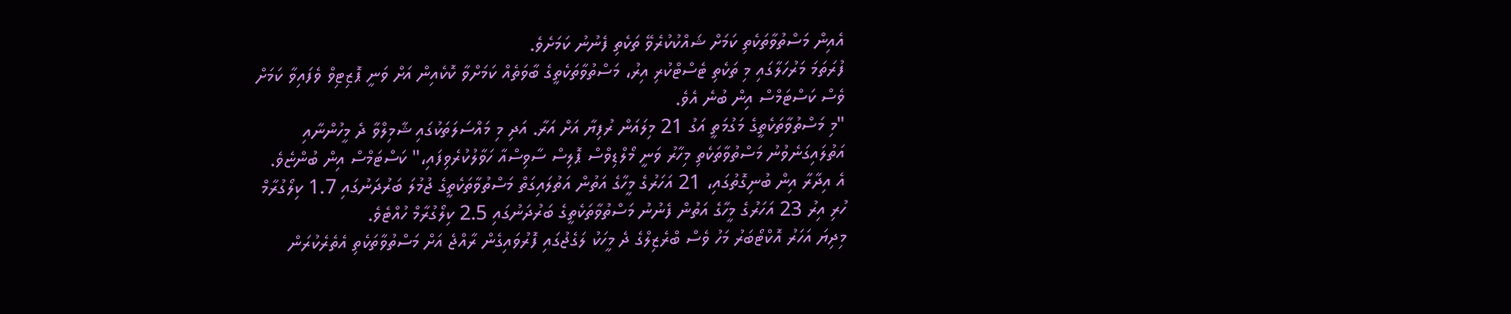އެއިން މަސްތުވާތަކެތި ކަމަށް ޝައްކުކުރެވޭ ތަކެތި ފެނުނު ކަމަށެވެ.
ފުރަތަމަ މަރުހަލާގައި މި ތަކެތި ޓެސްޓްކުރި އިރު، މަސްތުވާތަކެތީގެ ބާވަތެއް ކަމަށްވާ ކޮކެއިން އަށް ވަނީ ޕޮޒިޓިވް ވެފައިވާ ކަމަށް ވެސް ކަސްޓަމްސް އިން ބުނެ އެވެ.
"މި މަސްތުވާތަކެތީގެ މަގުމަތީ އަގު 21 މިލައަން ރުފިޔާ އަށް އަރާ. އަދި މި މައްސަލަތަކުގައި ޝާމިލްވާ ދެ މީހުންނާއި އަތުލައިގަނެވުނު މަސްތުވާތަކެތި މިހާރު ވަނީ މޯލްޑިވްސް ޕޮލިސް ސާވިސްއާ ހަވާލުކުރެވިފައި،" ކަސްޓަމްސް އިން ބުންޏެވެ.
އެ އިދާރާ އިން ބުނިގޮތުގައި، 21 އަހަރުގެ މީހާގެ އަތުން އަތުލައިގަތް މަސްތުވާތަކެތީގެ ޖުމުލަ ބަރުދަނުގައި 1.7 ކިލޯގުރާމް ހުރި އިރު 23 އަހަރުގެ މީހާގެ އަތުން ފެނުނު މަސްތުވާތަކެތީގެ ބަރުދަނުގައި 2.5 ކިލޯގުރާމް ހުއްޓެވެ.
މިދިޔަ އަހަރު އޮކްޓޯބަރު މަހު ވެސް ބްރެޒިލްގެ ދެ މީހަކު ލަގެޖުގައި ފޮރުވައިގެން ރާއްޖެ އަށް މަސްތުވާތަކެތި އެތެރެކުރަން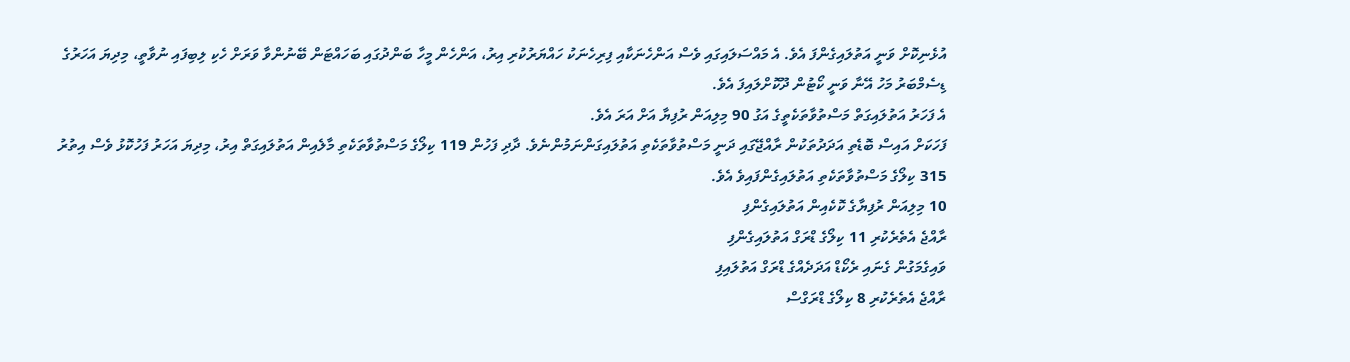އުޅެނިކޮށް ވަނީ އަތުލައިގެންފަ އެވެ. އެ މައްސަލައިގައި ވެސް އަންހެނަކާއި ފިރިހެނަކު ހައްޔަރުކުރި އިރު، އަންހެން މީހާ ބަންދުގައި ބަހައްޓަން ބޭނުންވާ ވަރަށް ހެކި ލިބިފައި ނުވާތީ، މިދިޔަ އަހަރުގެ ޑިސެމްބަރު މަހު އޭނާ ވަނީ ކޯޓުން ދޫކޮށްލައިފަ އެވެ.
އެ ފަހަރު އަތުލައިގަތް މަސްތުވާތަކެތީގެ އަގު 90 މިލިއަން ރުފިޔާ އަށް އަރަ އެވެ.
ފަހަކަށް އައިސް ބޮޑެތި އަދަދުތަކުން ރާއްޖޭގައި ދަނީ މަސްތުވާތަކެތި އަތުލައިގަންނަމުންނެވެ. ދާދި ފަހުން 119 ކިލޯގެ މަސްތުވާތަކެތި މާލެއިން އަތުލައިގަތް އިރު، މިދިޔަ އަހަރު ފަހުކޮޅު ވެސް އިތުރު 315 ކިލޯގެ މަސްތުވާތަކެތި އަތުލައިގެންފައިވެ އެވެ.
10 މިލިއަން ރުފިޔާގެ ކޮކެއިން އަތުލައިގެންފި
ރާއްޖެ އެތެރެކުރި 11 ކިލޯގެ ޑްރަގް އަތުލައިގެންފި
ވައިގެމަގުން ގެނައި ރެކޯޑް އަދަދެއްގެ ޑްރަގް އަތުލައިފި
ރާއްޖެ އެތެރެކުރި 8 ކިލޯގެ ޑްރަގްސް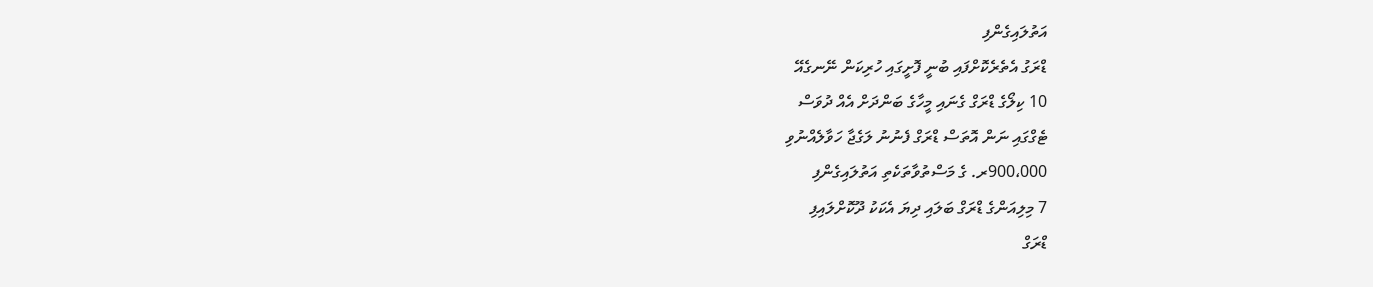އަތުލައިގެންފި
ޑްރަގު އެތެރެކޮށްފައި ބުނީ ފޮށީގައި ހުރިކަން ނޭނގެއޭ
10 ކިލޯގެ ޑްރަގް ގެނައި މީހާގެ ބަންދަށް އެއް ދުވަސް
ޓެގްގައި ނަން އޮތަސް ޑްރަގް ފެނުނު ލަގެޖާ ހަވާލެއްނުވި
900،000ރ. ގެ މަސްތުވާތަކެތި އަތުލައިގެންފި
7 މިލިއަންގެ ޑްރަގް ބަލައި ދިޔަ އެކަކު ދޫކޮށްލައިފި
ޑްރަގް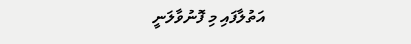އަތުލާފައި މި ފޮނުވާލަނީ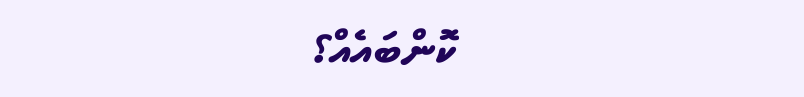ކޮންބައެއް؟